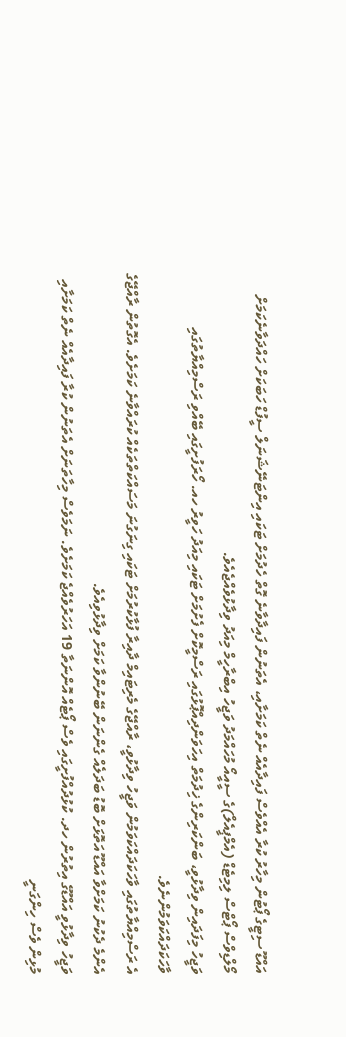އައްޑޫ ސިޓީގެ ޕޯޓުން މިހާރު ކުރާ އެއްވެސް ފައިދާއެއް ނެތް ކަމަށާއި، އެތަނުން ފައިދާވާނެ ގޮތް ހެދުމަށް ޓަކައި އިންޓަނޭޝަނަލް ސީފުޑް ހަބަކަށް ހައްދަވާނެކަމަށް މޯލްޑިވްސް ޕޯޓްސް ލިމިޓެޑް (އެމްޕީއެލް)ގެ ސީއީއޯ މުހައްމަދު ވަޖީހު އިބްރާހީމް މިއަދު ވިދާޅުވެއްޖެއެވެ.
ވަޖީހު މިފަދައިން ވިދާޅުވީ، ބަންކަރިންގެ ޚިދުމަތް އިހަވަންދިއްޕޮޅުގައި ރަސްމީކޮށް ފެށުމަށް ޓަކައި މިއަދު ހަވީރު ހއ. ހޯރަފުށީގައި ބޭއްވި ރަސްމިއްޔާތުގައި ވާހަކަދައްކަވަމުންނެވެ.
އެ ރަސްމިއްޔާތުގައި ވާހަކަދައްކަވަމުން ވަޖީހު ވިދާޅުވީ، ރާއްޖޭގެ މެރިޓައިމް ދާއިރާ ފުޅާކުރުމަށް ޓަކައި ގިނަގުނަ މަސައްކަތްތަކެއް ކުރައްވާނެ ކަމަށެވެ. އެގޮތުން ރާއްޖޭގެ އެންމެ ދެކުނު ކަމަށްވާ އައްޑޫ އަތޮޅަށް ބޮޑު ބަދަލެއް ގެންނަން ބޭނުންވާ ކަމަށް ވިދާޅުވިއެވެ.
ވަޖީހު ވިދާޅުވީ އައްޑޫގެ އިތުރުން ހދ. ކުޅުދުއްފުށީގައި ވެސް ޕޯޓެއް އޮންނަތާ 19 އަހަރުވެއްޖެ ކަމަށެވެ. ނަމަވެސް މިހާތަނަށް އެތަނުން ކުރާ ފައިދާއެއް ނެތް ކަމަށާއި މުޅިން ވެސް ހިންގަނީ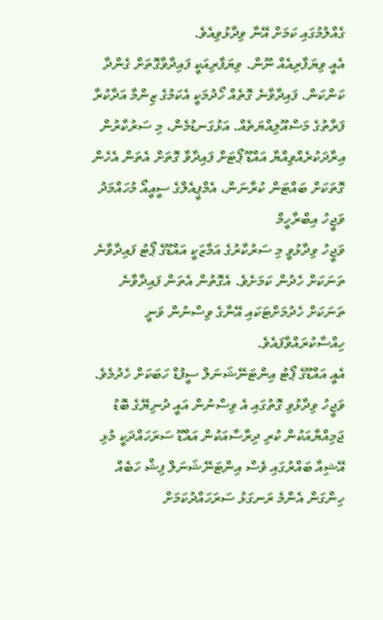ގެއްލުމުގައި ކަމަށް އޭނާ ވިދާޅުވިއެވެ.
އެއީ ވިޔަފާރިއެއް ނޫން. ވިޔަފާރިއަކީ ފައިދާވާގޮތަށް ގެންދާ ކަންކަން. ފައިދާވާނެ ގޮތެއް ހޯދުމަކީ އެކަމުގެ ޒިންމާ އަދާކުރާ ފަރާތުގެ މަސްއޫލިއްޔަތެއް. އަޅުގަނޑުމެން، މި ސަރުކާރުން އިރާދަކުރެއްވިއްޔާ އައްޑޫ ޕޯޓަށް ފައިދާވާ ގޮތަށް އެތަން އެހެން ގޮތަކަށް ބައްޓަން ކުރާނަން، އެމްޕީއެލްގެ ސީއީއޯ މުހައްމަދު ވަޖީހު އިބްރާހީމް
ވަޖީހު ވިދާޅުވީ މި ސަރުކާރުގެ އަމާޒަކީ އައްޑޫގެ ޕޯޓު ފައިދާވާނެ ތަނަކަށް ހެދުން ކަމަށެވެ. އެގޮތުން އެތަން ފައިދާވާނެ ތަނަކަށް ހެދުމަށްޓަކައި އޭނާގެ ވިސްނުން ވަނީ ހިއްސާކުރައްވާފައެވެ.
އެއީ އައްޑޫގެ ޕޯޓު އިންޓަނޭޝަނަލް ސީފުޑް ހަބަކަށް ހެދުމެވެ. ވަޖީހު ވިދާޅުވި ގޮތުގައި އެ ވިސްނުން އައީ ދުނިޔޭގެ ބޮޑު ޖަމިއްޔާއަކުން ކުރި ދިރާސާއަކުން އައްޑޫ ސަރަހައްދަކީ މުޅި އޭޝިއާ ބައްރުގައި ވެސް އިންޓަނޭޝަނަލް ފިޝް ހަބެއް ހިންގަން އެންމެ ރަނގަޅު ސަރަހައްދުކަމަށް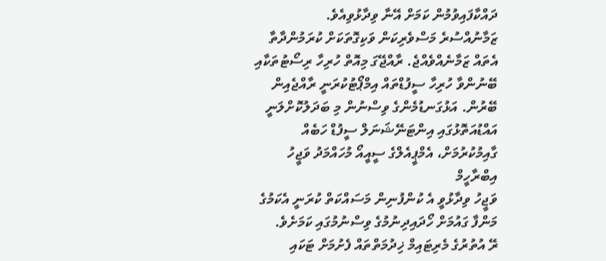ދައްކާފައިވުމުން ކަމަށް އޭނާ ވިދާޅުވިއެވެ.
ޒަމާނުއްސުރެ މަސްވެރިކަން ވަކިގޮތަކަށް ކުރަމުންދާތާ އެތައް ޒަމާނެއްވެއްޖެ. ރާއްޖޭގަ މިއޮތް ހުރިހާ ރިސޯޓުތަކާއި ބޭނުންވާ ހުރިހާ ސީފުޑްތައް އިމްޕޯޓުކުރަނީ ރާއްޖެއިން ބޭރުން. އަޅުގަނޑުމެންގެ ވިސްނުން މި ބަދަލުކޮށްލަނީ އައްޑުއަތޮޅުގައި އިންޓަނޭޝަނަލް ސީފުޑް ހަބެއް ގާއިމުކުރުމަށް، އެމްޕީއެލްގެ ސީއީއޯ މުހައްމަދު ވަޖީހު އިބްރާހީމް
ވަޖީހު ވިދާޅުވީ އެ ކުންފުނިން މަސައްކަތް ކުރަނީ އެކަމުގެ މަންފާ ގައުމަށް ހޯދައިދިނުމުގެ ވިސްނުމުގައި ކަމަށެވެ.
ރޭ އުތުރުގެ މެރިޓައިމް ޚިދުމަތްތައް ފެށުމަށް ޓަކައި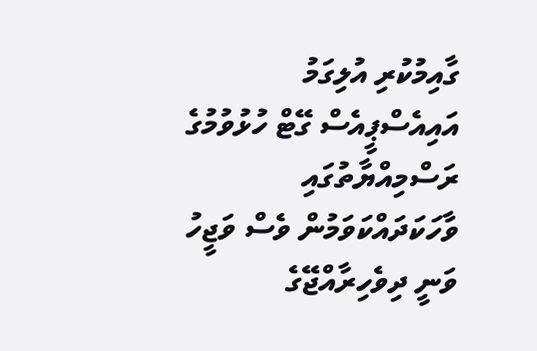ގާއިމުކުރި އުލިގަމު އައިއެސްޕީއެސް ގޭޓް ހުޅުވުމުގެ ރަސްމިއްޔާތުގައި ވާހަކަދައްކަވަމުން ވެސް ވަޖީހު ވަނީ ދިވެހިރާއްޖޭގެ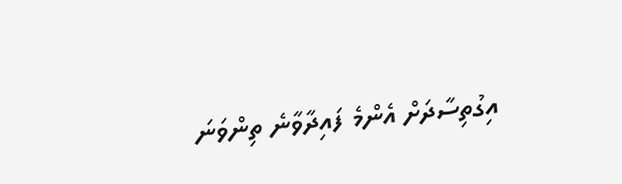އިގުތިސާދަށް އެންމެ ފައިދާވާނެ ތިންވަނަ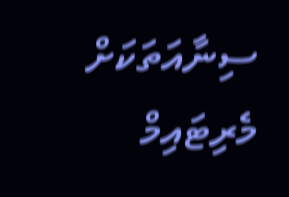ސިނާއަތަކަށް މެރިޓައިމް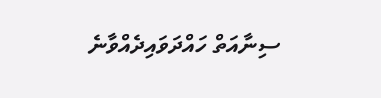ސިނާއަތް ހައްދަވައިދެއްވާނެ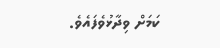ކަމަށް ވިދާޅުވެފައެވެ.